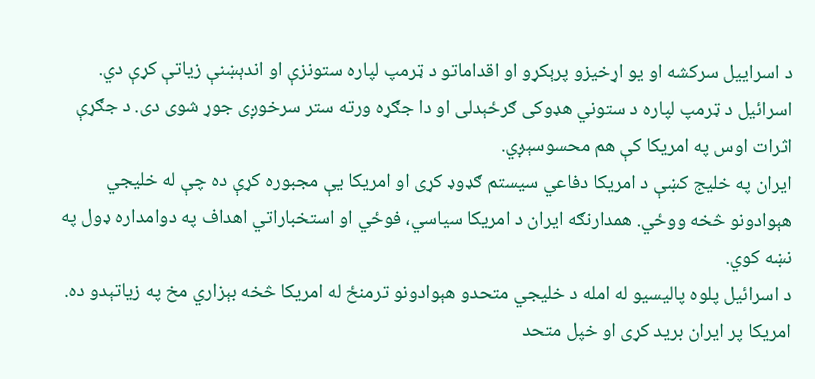د اسراییل سرکشه او یو اړخیزو پرېکړو او اقداماتو د ټرمپ لپاره ستونزې او اندېښنې زیاتې کړې دي. اسرائیل د ټرمپ لپاره د ستوني هډوکی ګرځېدلی او دا جګړه ورته ستر سرخوږی جوړ شوی دی. د جګړې اثرات اوس په امریکا کې هم محسوسېږي.
ایران په خلیج کښې د امریکا دفاعي سیستم ګډوډ کړی او امریکا یې مجبوره کړې ده چې له خلیجي هېوادونو څخه ووځي. همدارنګه ایران د امریکا سیاسي، فوځي او استخباراتي اهداف په دوامداره ډول په نښه کوي.
د اسرائیل پلوه پالیسیو له امله د خلیجي متحدو هېوادونو ترمنځ له امریکا څخه بېزاري مخ په زیاتېدو ده. امریکا پر ایران برید کړی او خپل متحد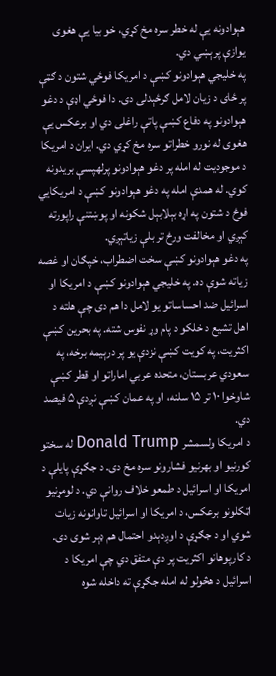هېوادونه یې له خطر سره مخ کړي، خو بیا یې هغوی یوازې پرېښي دي.
په خلیجي هېوادونو کښې د امریکا فوځي شتون د ګټې پر ځای د زیان لامل ګرځېدلی دی. دا فوځي اډې د دغو هېوادونو په دفاع کښې پاتې راغلی دي او برعکس یې هغوی له نورو خطراتو سره مخ کړي دي. ایران د امریکا د موجودیت له امله پر دغو هېوادونو پرلهپسې بریدونه کوي. له همدې امله په دغو هېوادونو کښې د امریکايي فوځ د شتون په اړه بېلابېل شکونه او پوښتنې راپورته کېږي او مخالفت ورځ تر بلې زیاتېږي.
په دغو هېوادونو کښې سخت اضطراب، خپګان او غصه زیاته شوې ده. په خلیجي هېوادونو کښې د امریکا او اسرائیل ضد احساساتو یو لامل دا هم دی چې هلته د اهل تشیع د خلکو د پام وړ نفوس شته. په بحرین کښې اکثریت، په کویت کښې نزدې یو پر درېیمه برخه، په سعودي عربستان، متحده عربي اماراتو او قطر کښې شاوخوا ۱۰ تر ۱۵ سلنه، او په عمان کښې نږدې ۵ فيصد دي.
د امریکا ولسمشر Donald Trump له سختو کورنیو او بهرنیو فشارونو سره مخ دی. د جګړې پایلې د امریکا او اسرائیل د طمعو خلاف روانې دي. د لومړنیو اټکلونو برعکس، د امریکا او اسرائیل تاوانونه زیات شوي او د جګړې د اوږدېدو احتمال هم ډېر شوی دی.
د کارپوهانو اکثریت پر دې متفق دي چې امریکا د اسرائیل د هڅولو له امله جګړې ته داخله شوه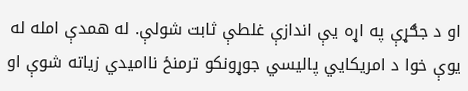او د جګړې په اړه یې اندازې غلطې ثابت شولې. له همدې امله له یوې خوا د امریکايي پالیسي جوړونکو ترمنځ ناامیدي زیاته شوې او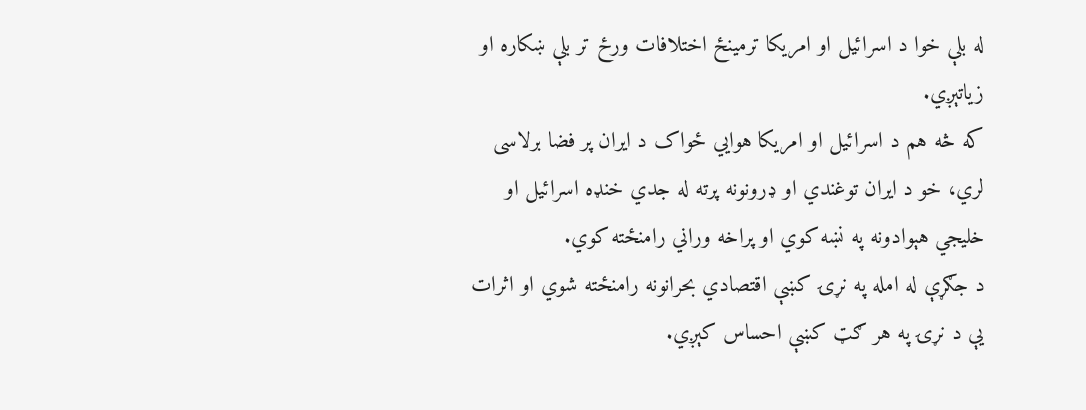له بلې خوا د اسرائیل او امریکا ترمينځ اختلافات ورځ تر بلې ښکاره او زیاتېږي.
که څه هم د اسرائیل او امریکا هوايي ځواک د ایران پر فضا برلاسی لري، خو د ایران توغندي او ډرونونه پرته له جدي خنډه اسرائیل او خلیجي هېوادونه په نښه کوي او پراخه وراني رامنځته کوي.
د جګړې له امله په نړۍ کښې اقتصادي بحرانونه رامنځته شوي او اثرات یې د نړۍ په هر ګټ کښې احساس کېږي.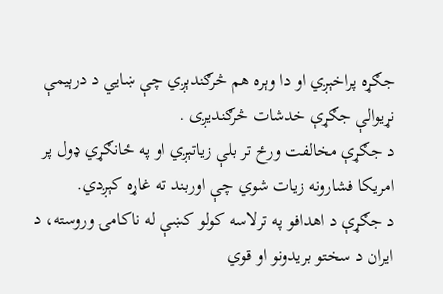جګړه پراخېږي او دا وېره هم څرګندېږي چې ښايي د درېیمې نړیوالې جګړې خدشات څرګنديږی .
د جګړې مخالفت ورځ تر بلې زیاتېږي او په ځانګړي ډول پر امریکا فشارونه زیات شوي چې اوربند ته غاړه کېږدي.
د جګړې د اهدافو په ترلاسه کولو کښې له ناکامۍ وروسته، د ایران د سختو بریدونو او قوي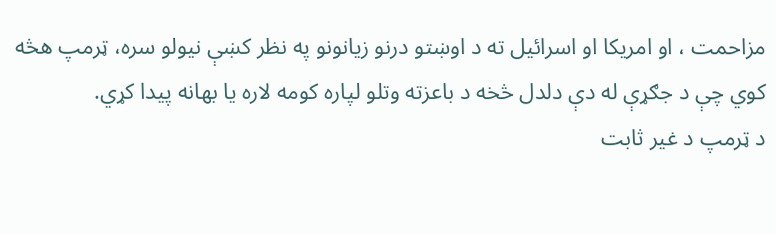مزاحمت ، او امریکا او اسرائیل ته د اوښتو درنو زیانونو په نظر کښې نیولو سره، ټرمپ هڅه کوي چې د جګړې له دې دلدل څخه د باعزته وتلو لپاره کومه لاره یا بهانه پیدا کړي.
د ټرمپ د غیر ثابت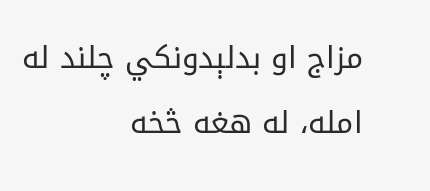مزاج او بدلېدونکي چلند له امله، له هغه څخه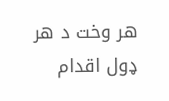هر وخت د هر ډول اقدام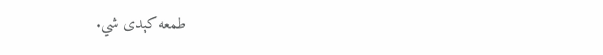طمعه کېدی شي.